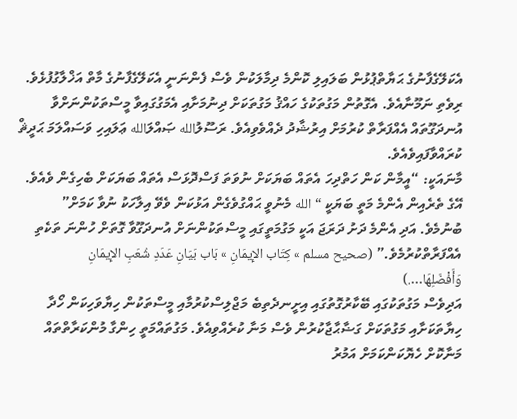އެކަލޭގެފާނުގެ ޙަޔާތްޕުޅުން ބަލައިލި ކޮންމެ ދިމާލަކުން ވެސް ފެންނަނީ އެކަލޭގެފާނުގެ މާތް އަޚްލާގުފުޅެވެ. ރިވެތި ނަމޫނާއެވެ. އެގޮތުން މަގުތަކުގެ ހައްޤު މަގުތަކަށް ދިނުމަށާއި އެމަގުގައިވާ މީސްތަކުންނަށްވާ އުނދަގޫތައް އެއްފަރާތް ކުރުމަށް އިރުޝާދު ދެއްވެވިއެވެ. ރަސޫލުالله ޞައްލަالله ޢަލައިހި ވަސައްލަމަ ޙަދީޘް ކުރައްވާފައިވެއެވެ.
މާނައަކީ: “އީމާން ކަން ހަތްދިހަ އެތައް ބަޔަކަށް ނުވަތަ ފަސްދޮޅަސް އެތައް ބަޔަކަށް ބެހިގެން ވެއެވެ. އޭގެ ތެރެއިން އެންމެ މަތީ ބަޔަކީ “الله މެނުވީ ޙައްގުވެގެން އަޅުކަން ވެވޭ އިލާހަކު ނުވާ ކަމަށް” ބުނުމެވެ. އަދި އެންމެ ދަށު ދަރަޖަ އަކީ މަގުމަތީގައި މީސްތަކުންނަށް އުނދަގޫވާ ގޮތަށް ހުންނަ ތަކެތި އެއްފަރާތްކުރުމެވެ.” (صحيح مسلم » كِتَاب الإِيمَانِ » بَاب بَيَانِ عَدَدِ شُعَبِ الإِيمَانِ وَأَفْضَلِهَا….)
އަދިވެސް މަގުތަކުގައި ބޭކާރުގޮތުގައި އިށީނދެތިބެ މަޖްލިސްކުރުމާއި މީސްތަކުން ހިޔާވަހިކަން ހޯދާ ހިޔާތަކަށާއި މަގުތަކަށް ގަޟާޙާޖާކުރުން ވެސް މަނާ ކުރެއްވިއެވެ. މަގުތައްމަތީ ހިންގާ މުންކަރާތްތައް މަނާކޮށް ހެޔޮކަންކަމަށް އަމުރު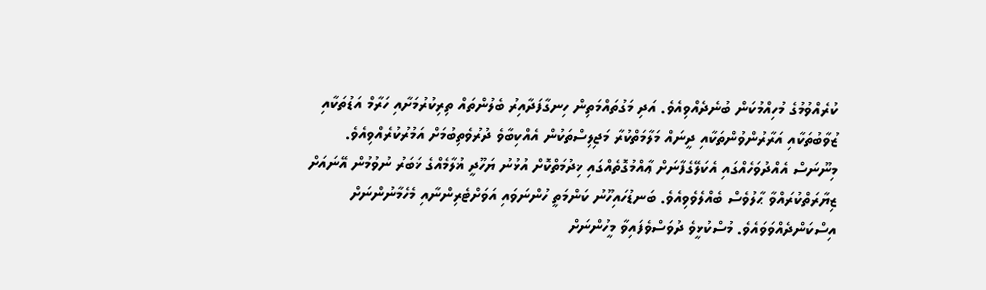ކުރެއްވުމުގެ މުހިއްމުކަން ބުނެދެއްވިއެވެ. އަދި މަގުތައްމަތިން ހިނގާފަދާއިރު ބެލުންތައް ތިރިކުރުމަށާއި ހަރާމް އަޑުތަކާއި ޒުވާބުތަކާއި އަރާރުންވުންތަކާއި ދީނައް މަލާމަތްކުރާ މަޖިލިސްތަކުން އެއްކިބާވެ ދުރުވެތިބުމަށް އަމުރުކުރެއްވިއެވެ.
މިނޫނަސް އެއްދުވަހެއްގައި އެކަލޭގެފާނަށް ޢާއްމުގޮތެއްގައި ޚިދުމަތްކޮށް އުޅުނު ޔަހޫދީ ޣުލާމެއްގެ ޚަބަރު ނުވުމުން އޭނައަށް ޒިޔާރަތްކުރައްވާ ޙާލުވެސް ބެއްލެވެވިއެވެ. ބަނޑުހައިހޫނު ކަންމަތީ ހުންނަވައި އަވަށްޓެރިންނާއި މެހެމާނުންނަށް އިސްކަންދެއްވަވައެވެ. މުސްކުޅީވެ ދުވަސްވެފައިވާ މީހުންނަށް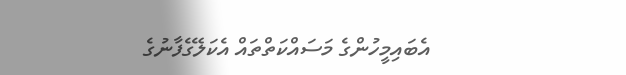އެބައިމީހުންގެ މަސައްކަތްތައް އެކަލޭގެފާނުގެ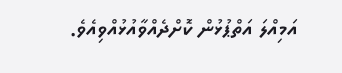އަމިއްލަ އަތްޕުޅުން ކޮށްދެއްވާއުޅުއްވިއެވެ.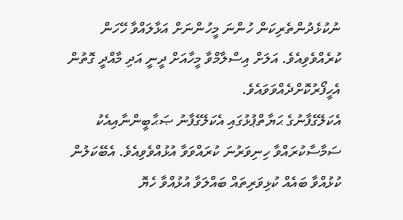ނުކުޅެދުންތެރިކަން ހުންނަ މީހުންނަށް އަޅާލައްވާ ހޭހަން ކުރެއްވެވިއެވެ. އަލަށް އިސްލާމްވާ މީހާއަށް ދީނީ އަދި މާއްދީ ގޮތުން އެހީފޯރުކޮށްދެއްވަވައެވެ.
އެކަލޭގެފާނުގެ ޙަޔާތްޕުޅުގައި އެކަލޭގެފާނު ޞަޙާބީންނާއިއެކު ސަމާސާކުރައްވާ ހިނިވަރުނަ ކުރައްވަވާ އުޅުއްވެވިއެވެ. އެބޭކަލުން ކުޅުއްވާ ބައެއް ކުޅިވަރިތައް ބައްލަވާ އުޅުއްވާ ހެޔޮ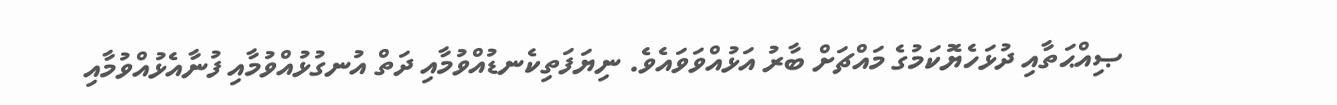ޞިއްޙަތާއި ދުޅަހެޔޮކަމުގެ މައްޗަށް ބާރު އަޅުއްވަވައެވެ. ނިޔަފަތިކެނޑުއްވުމާއި ދަތް އުނގުޅުއްވުމާއި ފުނާއެޅުއްވުމާއި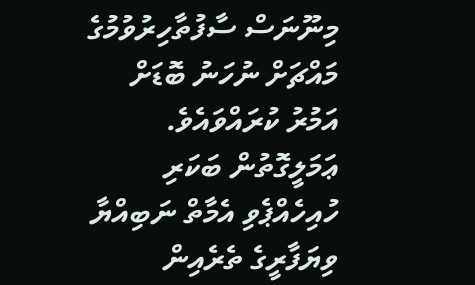މިނޫނަސް ސާފުތާހިރުވުމުގެ މައްޗަށް ނުހަނު ބޮޑަށް އަމުރު ކުރައްވައެވެ. ޢަމަލީގޮތުން ބަކަރި ހުއިހެއްޕެވި އެމާތް ނަބިއްޔާ ވިޔަފާރީގެ ތެރެއިން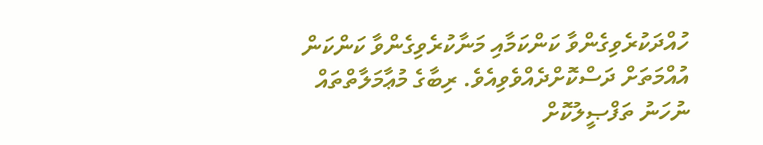ހުއްދަކުރެވިގެންވާ ކަންކަމާއި މަނާކުރެވިގެންވާ ކަންކަން އުއްމަތަށް ދަސްކޮށްދެއްވެވިއެވެ. ރިބާގެ މުޢާމަލާތްތައް ނުހަނު ތަފްޞީލުކޮށް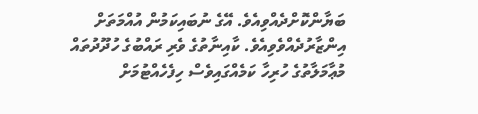ބަޔާންކޮށްދެއްވިއެވެ. އޭގެ ނުބައިކަމުން އުއްމަތަށް އިންޒާރުދެއްވެވިއެވެ. ކާއިނާތުގެ ވެރި ރައްބުގެ ހުދޫދުތައް މުޢާމަލާތުގެ ހުރިހާ ކަމެއްގައިވެސް ހިފެހެއްޓުމަށް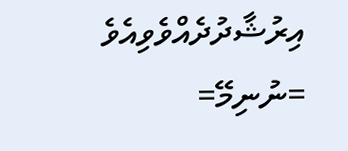އިރުޝާދުދެއްވެވިއެވެ
=ނުނިމޭ=